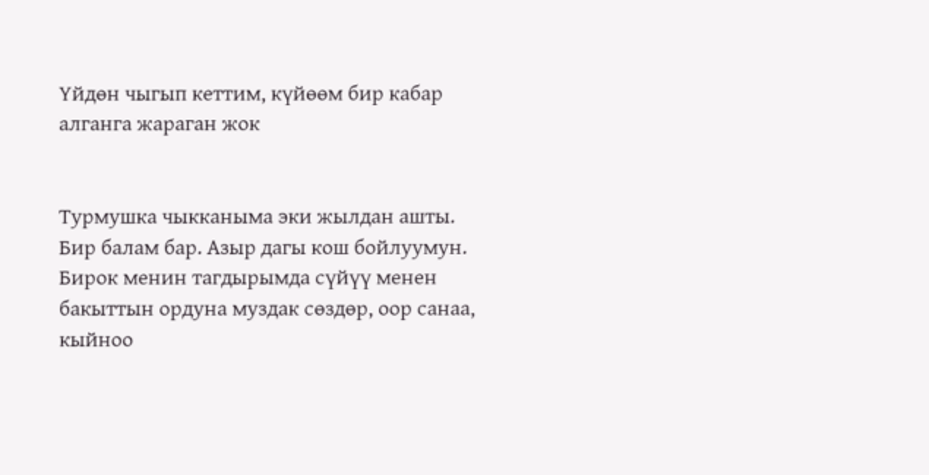Үйдөн чыгып кеттим, күйөөм бир кабар алганга жараган жок


Турмушка чыкканыма эки жылдан ашты. Бир балам бар. Азыр дагы кош бойлуумун. Бирок менин тагдырымда сүйүү менен бакыттын ордуна муздак сөздөр, оор санаа, кыйноо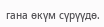гана өкүм сүрүүдө.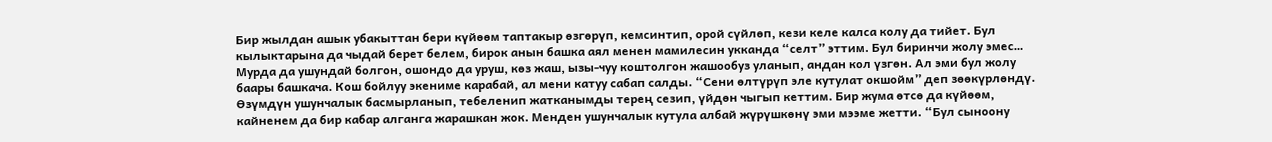Бир жылдан ашык убакыттан бери күйөөм таптакыр өзгөрүп, кемсинтип, орой сүйлөп, кези келе калса колу да тийет. Бул кылыктарына да чыдай берет белем, бирок анын башка аял менен мамилесин укканда “селт” эттим. Бул биринчи жолу эмес… Мурда да ушундай болгон, ошондо да уруш, көз жаш, ызы-чуу коштолгон жашообуз уланып, андан кол үзгөн. Ал эми бул жолу баары башкача. Кош бойлуу экениме карабай, ал мени катуу сабап салды. “Сени өлтүрүп эле кутулат окшойм” деп зөөкүрлөндү.
Өзүмдүн ушунчалык басмырланып, тебеленип жатканымды терең сезип, үйдөн чыгып кеттим. Бир жума өтсө да күйөөм, кайненем да бир кабар алганга жарашкан жок. Менден ушунчалык кутула албай жүрүшкөнү эми мээме жетти. “Бул сыноону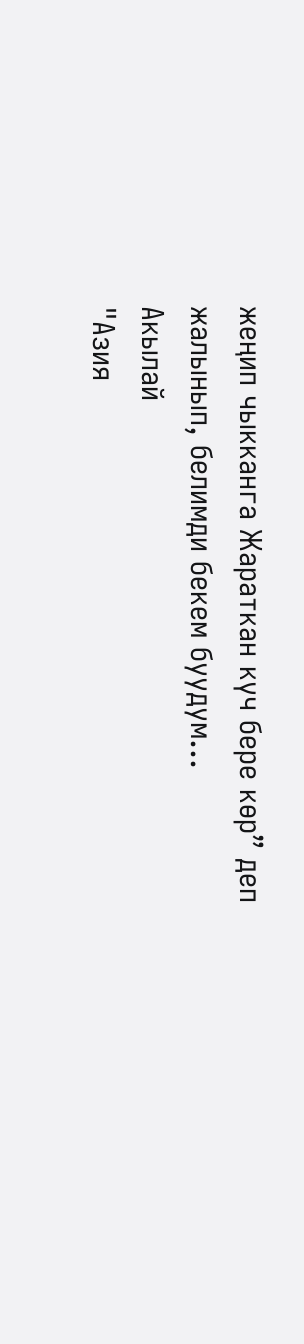жеңип чыкканга Жараткан күч бере көр” деп жалынып, белимди бекем буудум...
Акылай
"Азия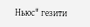Ньюс" гезити